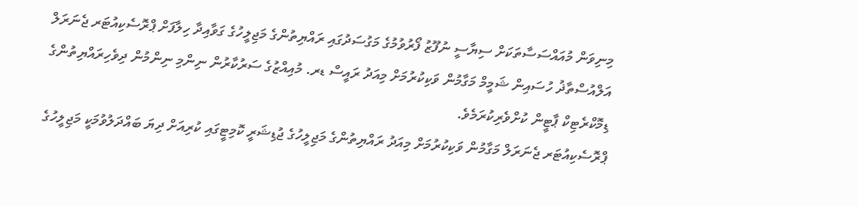މިނިވަން މުއައްސަސާތަކަށް ސިޔާސީ ނުފޫޒު ފޯރުވުމުގެ މަގުސަދުގައި ރައްޔިތުންގެ މަޖިލީހުގެ ގަވާއިދާ ހިލާފަށް ޕްރޮސެކިއުޓަރ ޖެނަރަލް އަލްއުސްތާޛު ހުސައިން ޝަމީމް މަގާމުން ވަކިކުރުމަށް މިއަދު ރައީސް ޑރ. މުއިއްޒުގެ ސަރުކާރުން ނިންމި ނިންމުން ދިވެހިރައްޔިތުންގެ ޑިމޮކްރެޓިކް ޕާޓީން ކުށްވެރިކުރަމެވެ.
ޕްރޮސެކިއުޓަރ ޖެނަރަލް މަގާމުން ވަކިކުރުމަށް މިއަދު ރައްޔިތުންގެ މަޖިލީހުގެ ޖުޑިޝަރީ ކޮމިޓީގައި ކުރިއަށް ދިޔަ ބައްދަލުވުމަކީ މަޖިލީހުގެ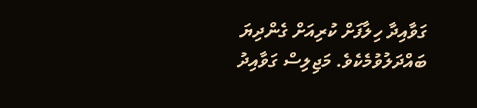ގަވާއިދާ ހިލާފަށް ކުރިއަށް ގެންދިޔަ ބައްދަލުވުމެކެވެ. މަޖިލިސް ގަވާއިދު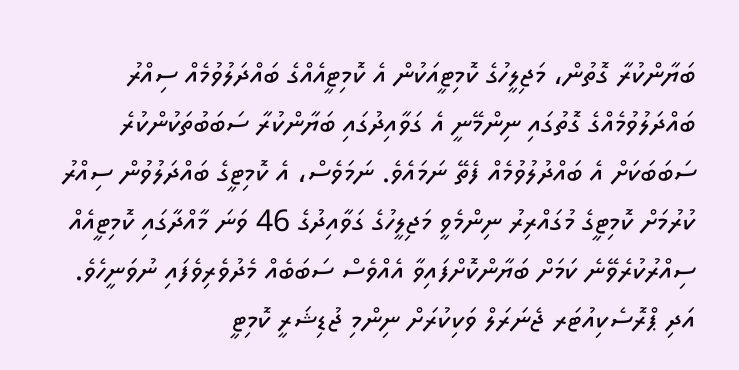ބަޔާންކުރާ ގޮތުން، މަޖިލީހުގެ ކޮމިޓީއަކުން އެ ކޮމިޓީއެއްގެ ބައްދަލުވުމެއް ސިއްރު ބައްދަލުވުމެއްގެ ގޮތުގައި ނިންމޭނީ އެ ގަވާއިދުގައި ބަޔާންކުރާ ސަބަބުތަކުންކުރެ ސަބަބަކަށް އެ ބައްދުލުވުމެއް ފެތޭ ނަމައެވެ. ނަމަވެސް، އެ ކޮމިޓީގެ ބައްދަލުވުން ސިއްރު ކުރުމަށް ކޮމިޓީގެ މުގައްރިރު ނިންމެވީ މަޖިލީހުގެ ގަވާއިދުގެ 46 ވަނަ މާއްދާގައި ކޮމިޓީއެއް ސިއްރުކުރެވޭނެ ކަމަށް ބަޔާންކޮށްފައިވާ އެއްވެސް ސަބަބެއް މެދުވެރިވެފައި ނުވަނީހެވެ. އަދި ޕްރޮސެކިއުޓަރ ޖެނަރަލް ވަކިކުރަށް ނިންމި ޖުޑިޝަރީ ކޮމިޓީ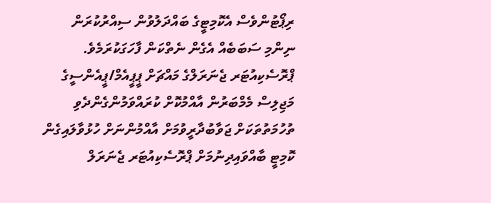ރިޕޯޓުންވެސް އެކޮމިޓީގެ ބައްދަލުވުން ސިއްރުކުރަން ނިންމި ސަބަބެއް އެގެން ނެތްކަން ފާހަގަކުރަމެވެ.
ޕްރޮސެކިއުޓަރ ޖެނަރަލްގެ މައްޗަށް ޕީޕީއެމް/ޕީއެންސީގެ މަޖިލިސް މެމްބަރުން އާއްމުކޮށް ކުރައްވަމުންގެންދެވި ތުހުމަތުތަކަށް ޖަވާބުދާރީވުމަށް އާއްމުންނަށް ހުޅުވާލައިގެން ކޮމިޓީ ބާއްވައިދިނުމަށް ޕްރޮސެކިއުޓަރ ޖެނަރަލް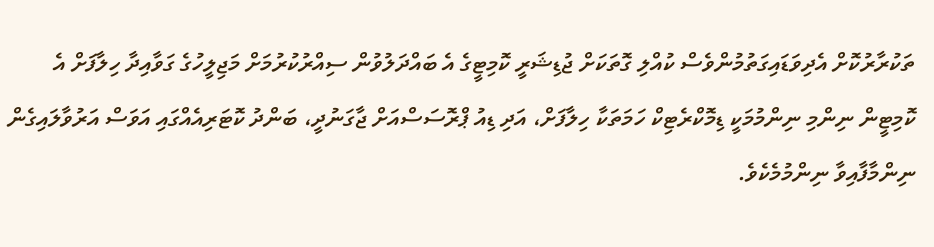ތަކުރާރުކޮށް އެދިވަޑައިގަތުމުންވެސް ކުއްލި ގޮތަކަށް ޖުޑިޝަރީ ކޮމިޓީގެ އެ ބައްދަލުވުން ސިއްރުކުރުމަށް މަޖިލީހުގެ ގަވާއިދާ ހިލާފަށް އެ ކޮމިޓީން ނިންމި ނިންމުމަކީ ޑިމޮކްރެޓިކް ހަމަތަކާ ހިލާފަށް، އަދި ޑިއު ޕްރޮސަސްއަށް ޖާގަނުދީ، ބަންދު ކޮޓަރިއެއްގައި އަވަސް އަރުވާލައިގެން ނިންމާފާއިވާ ނިންމުމެކެވެ.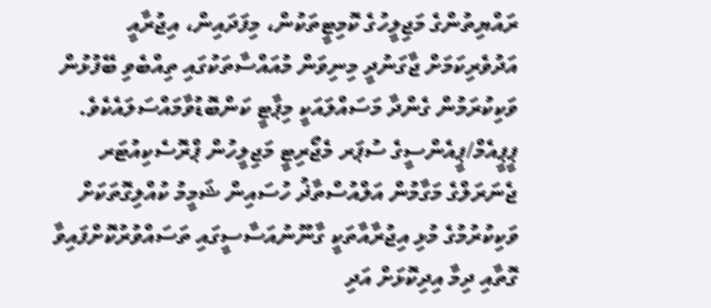ރައްޔިތުންގެ މަޖިލީހުގެ ކޮމިޓީތަކުން، މިފަދައިން، އިޖުރާއީ އަދުވެރިކަމަށް ޖާގަނުދީ މިނިވަން މުއައްސާތަކުގައި ތިއްބެވި ބޭފުޅުން ވަކިކުރަމުން ގެންދާ މަސައްލައަކީ މިޕާޓީ ކަންބޮޑުވާމައްސަލައެކެވެ.
ޕީޕީއެމް/ޕީއެންސީގެ ސުޕަރ މެޖޯރިޓީ މަޖިލީހުން ޕްރޮސެކިއުޓަރ ޖެނަރަލްގެ މަގާމުން އަލްއުސްތާޛު ހުސައިން ޝަމީމު ކުއްލިގޮތަކަށް ވަކިކުރުމުގެ މުޅި އިޖުރާއާތަކީ ގާނޫނުއަސާސީގައި ތަސައްވުރުކޮށްފައިވާ ގޮތާއި ދިމާ އިދިކޮޅަށް އަދި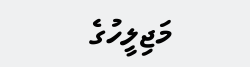މަޖިލީހުގެ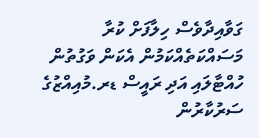ގަވާއިދާވެސް ހިލާފަށް ކުރާ މަސައްކަތެއްކަމުން އެކަން ވަގުތުން ހުއްޓާލައި އަދި ރައީސް ޑރ.މުއިއްޒުގެ ސަރުކާރުން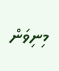މިނިވަން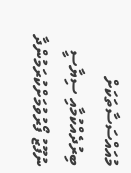މުއައްސަސާތަކަށް ބިރުދެއްކުމާއި ސިޔާސީ ނުފޫޒު ފޯރުވުމަށްކުރަމުންދާ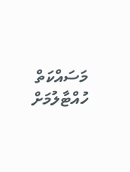މަސައްކަތް ހުއްޓާލުމަށް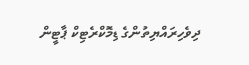ދިވެހިރައްޔިތުންގެ ޑިމޮކްރެޓިކް ޕާޓީން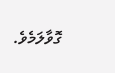ގޮވާލަމެވެ.